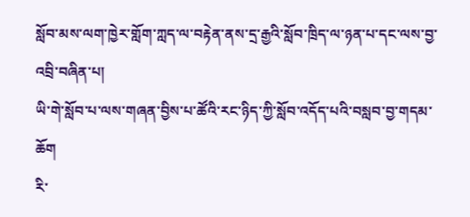སློབ་མས་ལག་ཁྱེར་གློག་ཀླད་ལ་བརྟེན་ནས་དྲ་རྒྱའི་སློབ་ཁྲིད་ལ་ཉན་པ་དང་ལས་བྱ་འབྲི་བཞིན་པ།
ཡི་གེ་སློབ་པ་ལས་གཞན་བྱིས་པ་ཚོའི་རང་ཉིད་ཀྱི་སློབ་འདོད་པའི་བསླབ་བྱ་གདམ་ཆོག
རི་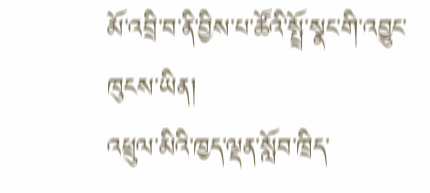མོ་འབྲི་བ་ནི་བྱིས་པ་ཚོའི་སྤྲོ་སྣང་གི་འབྱུང་ཁུངས་ཡིན།
འཕྲུལ་མིའི་ཁྱད་ལྡན་སློབ་ཁྲིད་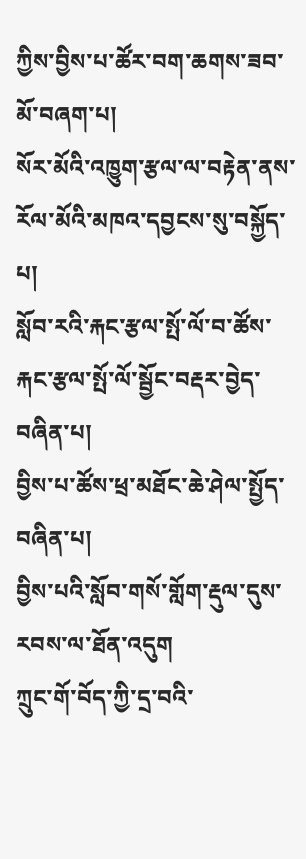ཀྱིས་བྱིས་པ་ཚོར་བག་ཆགས་ཟབ་མོ་བཞག་པ།
སོར་མོའི་འཁྱུག་རྩལ་ལ་བརྟེན་ནས་རོལ་མོའི་མཁའ་དབྱངས་སུ་བསྐྱོད་པ།
སློབ་རའི་རྐང་རྩལ་སྤོ་ལོ་བ་ཚོས་རྐང་རྩལ་སྤོ་ལོ་སྦྱོང་བརྡར་བྱེད་བཞིན་པ།
བྱིས་པ་ཚོས་ཕྲ་མཐོང་ཆེ་ཤེལ་སྤྱོད་བཞིན་པ།
བྱིས་པའི་སློབ་གསོ་གློག་རྡུལ་དུས་རབས་ལ་ཐོན་འདུག
ཀྲུང་གོ་བོད་ཀྱི་དྲ་བའི་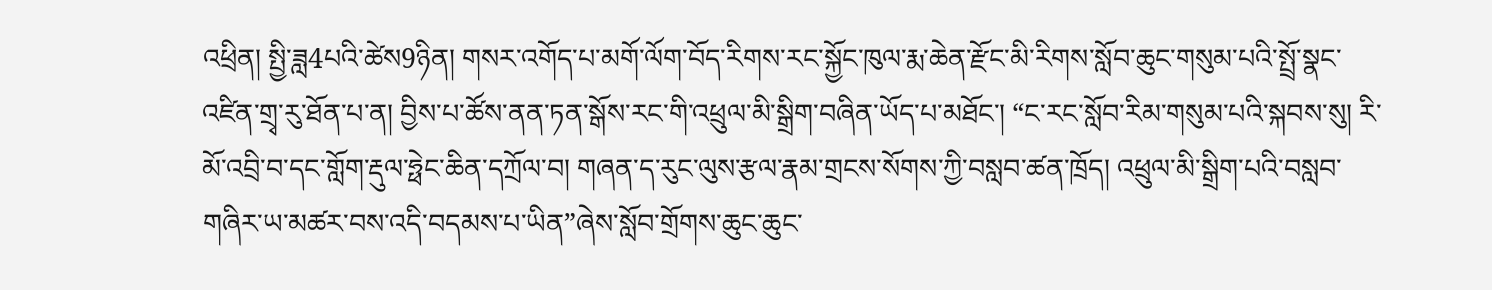འཕྲིན། སྤྱི་ཟླ4པའི་ཚེས9ཉིན། གསར་འགོད་པ་མགོ་ལོག་བོད་རིགས་རང་སྐྱོང་ཁུལ་རྨ་ཆེན་རྫོང་མི་རིགས་སློབ་ཆུང་གསུམ་པའི་སྤྲོ་སྣང་འཛིན་གྲྭ་རུ་ཐོན་པ་ན། བྱིས་པ་ཚོས་ནན་ཏན་སྒོས་རང་གི་འཕྲུལ་མི་སྒྲིག་བཞིན་ཡོད་པ་མཐོང་། “ང་རང་སློབ་རིམ་གསུམ་པའི་སྐབས་སུ། རི་མོ་འབྲི་བ་དང་གློག་རྡུལ་ཧྥེང་ཆིན་དཀྲོལ་བ། གཞན་ད་རུང་ལུས་རྩལ་རྣམ་གྲངས་སོགས་ཀྱི་བསླབ་ཚན་ཁྲོད། འཕྲུལ་མི་སྒྲིག་པའི་བསླབ་གཞིར་ཡ་མཚར་བས་འདི་བདམས་པ་ཡིན”ཞེས་སློབ་གྲོགས་ཆུང་ཆུང་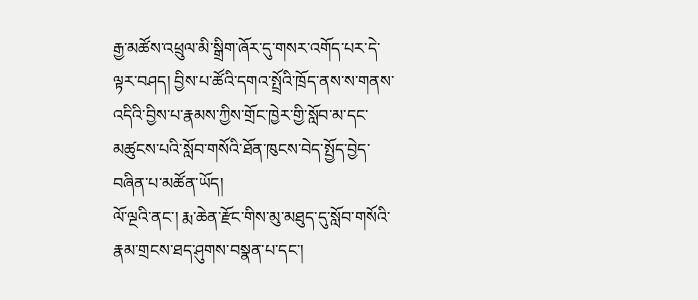རྒྱ་མཚོས་འཕྲུལ་མི་སྒྲིག་ཞོར་དུ་གསར་འགོད་པར་དེ་ལྟར་བཤད། བྱིས་པ་ཚོའི་དགའ་སྤྲོའི་ཁྲོད་ནས་ས་གནས་འདིའི་བྱིས་པ་རྣམས་ཀྱིས་གྲོང་ཁྱེར་གྱི་སློབ་མ་དང་མཚུངས་པའི་སློབ་གསོའི་ཐོན་ཁུངས་བེད་སྤྱོད་བྱེད་བཞིན་པ་མཚོན་ཡོད།
ལོ་ལྔའི་ནང་། རྨ་ཆེན་རྫོང་གིས་མུ་མཐུད་དུ་སློབ་གསོའི་རྣམ་གྲངས་ཐད་ཤུགས་བསྣན་པ་དང་།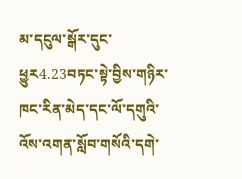མ་དངུལ་སྒོར་དུང་ཕྱུར4.23བཏང་སྟེ་བྱིས་གཉིར་ཁང་རིན་མེད་དང་ལོ་དགུའི་འོས་འགན་སློབ་གསོའི་དགེ་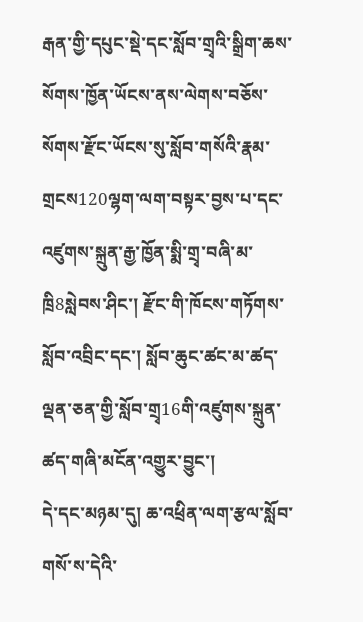རྒན་གྱི་དཔུང་སྡེ་དང་སློབ་གྲྭའི་སྒྲིག་ཆས་སོགས་ཁྱོན་ཡོངས་ནས་ལེགས་བཅོས་སོགས་རྫོང་ཡོངས་སུ་སློབ་གསོའི་རྣམ་གྲངས120ལྷག་ལག་བསྟར་བྱས་པ་དང་འཛུགས་སྐྲུན་རྒྱ་ཁྱོན་སྨི་གྲྭ་བཞི་མ་ཁྲི8སླེབས་ཤིང་། རྫོང་གི་ཁོངས་གཏོགས་སློབ་འབྲིང་དང་། སློབ་ཆུང་ཚང་མ་ཚད་ལྡན་ཅན་གྱི་སློབ་གྲྭ16གི་འཛུགས་སྐྲུན་ཚད་གཞི་མངོན་འགྱུར་བྱུང་།
དེ་དང་མཉམ་དུ། ཆ་འཕྲིན་ལག་རྩལ་སློབ་གསོ་ས་དེའི་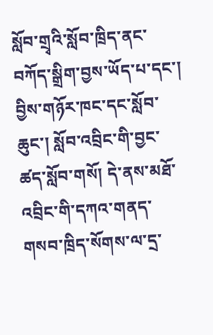སློབ་གྲྭའི་སློབ་ཁྲིད་ནང་བཀོད་སྒྲིག་བྱས་ཡོད་པ་དང་། བྱིས་གཉོར་ཁང་དང་སློབ་ཆུང་། སློབ་འབྲིང་གི་བྱང་ཚད་སློབ་གསོ། དེ་ནས་མཐོ་འབྲིང་གི་དཀའ་གནད་གསབ་ཁྲིད་སོགས་ལ་དྲ་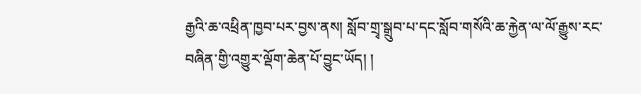རྒྱའི་ཆ་འཕྲིན་ཁྱབ་པར་བྱས་ནས། སློབ་གྲྭ་སྒྲུབ་པ་དང་སློབ་གསོའི་ཆ་རྐྱེན་ལ་ལོ་རྒྱུས་རང་བཞིན་གྱི་འགྱུར་ལྡོག་ཆེན་པོ་བྱུང་ཡོད། །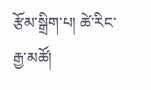རྩོམ་སྒྲིག་པ། ཚེ་རིང་རྒྱ་མཚོ།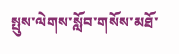སྤུས་ལེགས་སློབ་གསོས་མཐོ་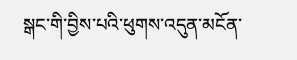སྒང་གི་བྱིས་པའི་ཕུགས་འདུན་མངོན་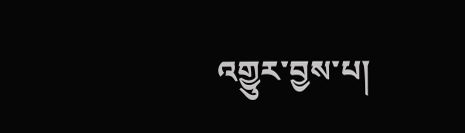འགྱུར་བྱས་པ།